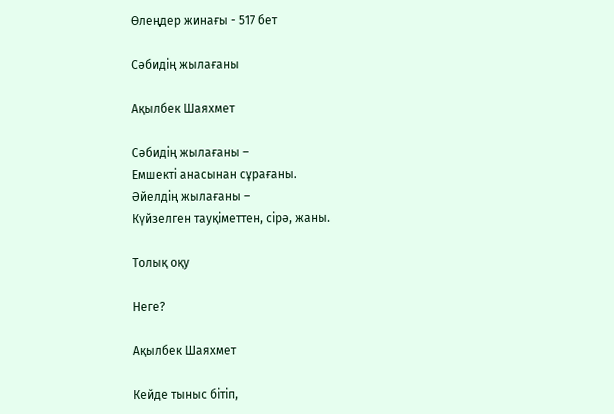Өлеңдер жинағы - 517 бет

Сәбидің жылағаны

Ақылбек Шаяхмет

Сәбидің жылағаны –
Емшекті анасынан сұрағаны.
Әйелдің жылағаны –
Күйзелген тауқіметтен, сірә, жаны.

Толық оқу

Неге?

Ақылбек Шаяхмет

Кейде тыныс бітіп,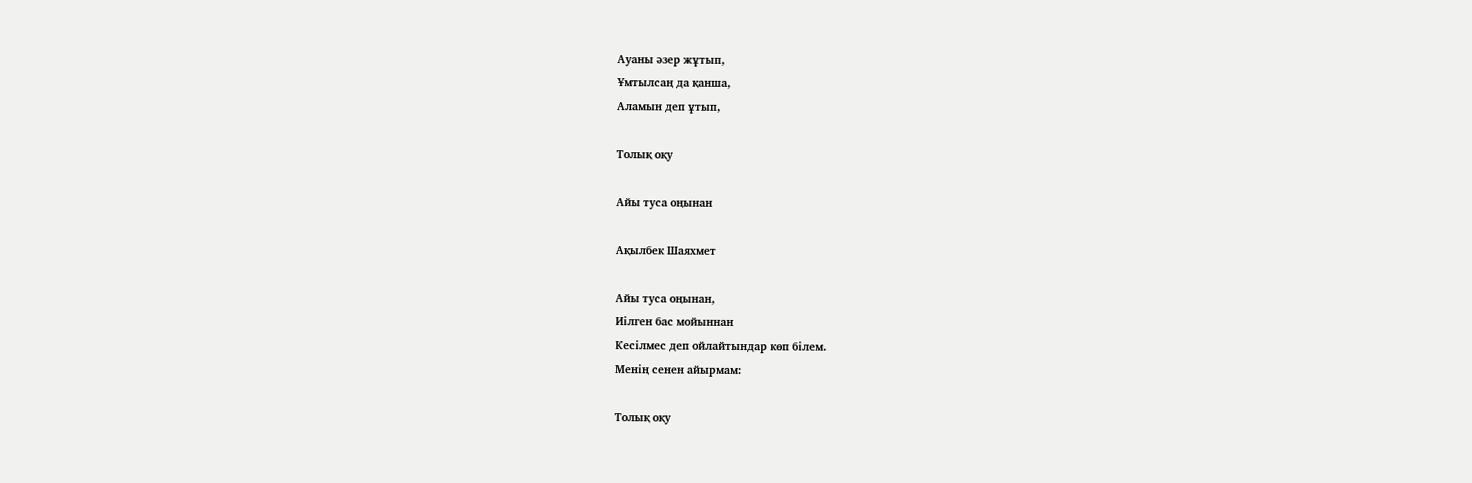Ауаны әзер жұтып,
Ұмтылсаң да қанша,
Аламын деп ұтып,

Толық оқу

Айы туса оңынан

Ақылбек Шаяхмет

Айы туса оңынан,
Иілген бас мойыннан
Кесілмес деп ойлайтындар көп білем.
Менің сенен айырмам:

Толық оқу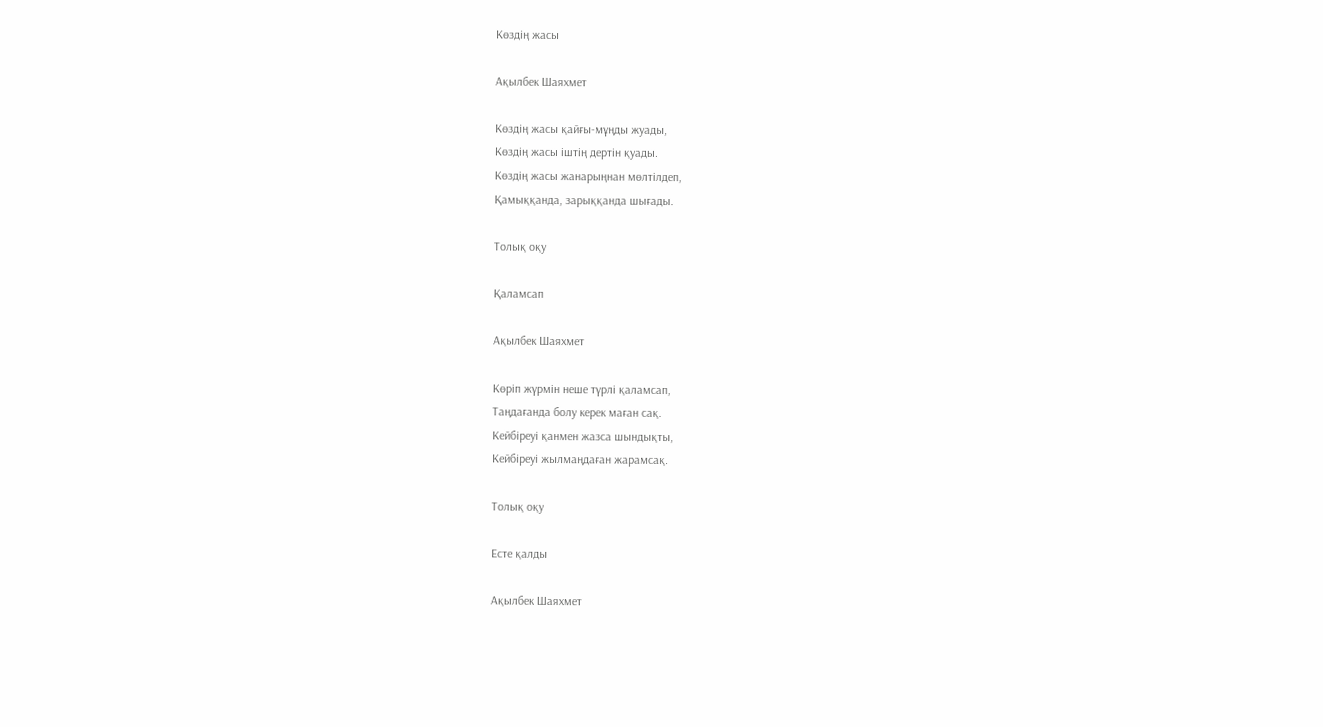Көздің жасы

Ақылбек Шаяхмет

Көздің жасы қайғы-мұңды жуады,
Көздің жасы іштің дертін қуады.
Көздің жасы жанарыңнан мөлтілдеп,
Қамыққанда, зарыққанда шығады.

Толық оқу

Қаламсап

Ақылбек Шаяхмет

Көріп жүрмін неше түрлі қаламсап,
Таңдағанда болу керек маған сақ.
Кейбіреуі қанмен жазса шындықты,
Кейбіреуі жылмаңдаған жарамсақ.

Толық оқу

Есте қалды

Ақылбек Шаяхмет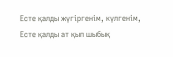Есте қалды жүгіргенім, күлгенім,
Есте қалды ат қып шыбық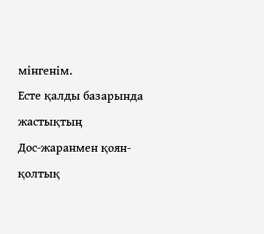мінгенім.
Есте қалды базарында жастықтың
Дос-жаранмен қоян-қолтық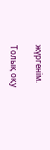жүргенім.

Толық оқу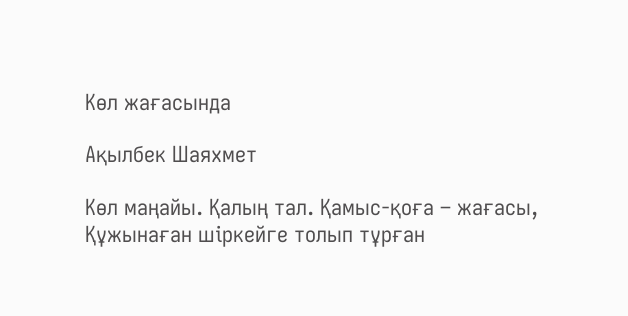Көл жағасында

Ақылбек Шаяхмет

Көл маңайы. Қалың тал. Қамыс-қоға – жағасы,
Құжынаған шіркейге толып тұрған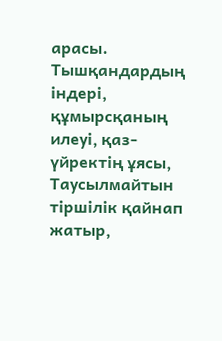арасы.
Тышқандардың індері, құмырсқаның илеуі, қаз-үйректің ұясы,
Таусылмайтын тіршілік қайнап жатыр,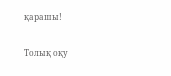қарашы!

Толық оқу